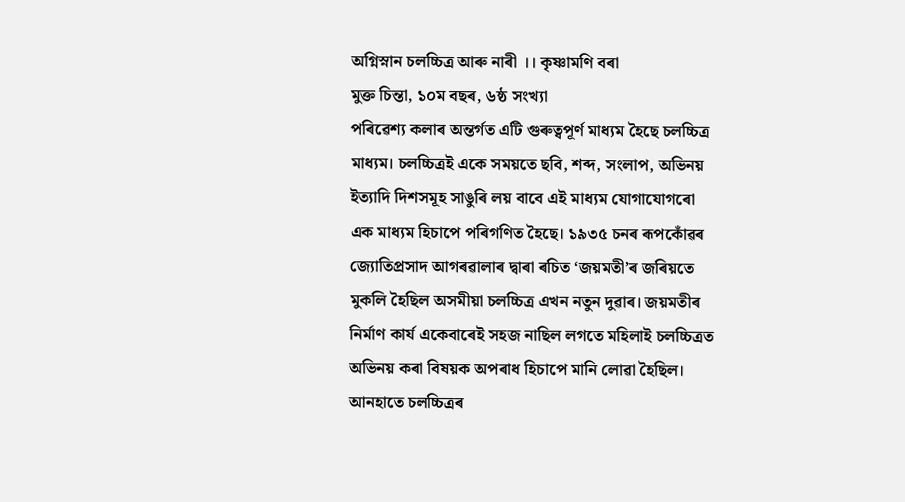অগ্নিস্নান চলচ্চিত্ৰ আৰু নাৰী ।। কৃষ্ণামণি বৰা
মুক্ত চিন্তা, ১০ম বছৰ, ৬ষ্ঠ সংখ্যা
পৰিৱেশ্য কলাৰ অন্তৰ্গত এটি গুৰুত্বপূৰ্ণ মাধ্যম হৈছে চলচ্চিত্ৰ মাধ্যম। চলচ্চিত্ৰই একে সময়তে ছবি, শব্দ, সংলাপ, অভিনয় ইত্যাদি দিশসমূহ সাঙুৰি লয় বাবে এই মাধ্যম যোগাযোগৰো এক মাধ্যম হিচাপে পৰিগণিত হৈছে। ১৯৩৫ চনৰ ৰূপকোঁৱৰ জ্যোতিপ্ৰসাদ আগৰৱালাৰ দ্বাৰা ৰচিত ‘জয়মতী’ৰ জৰিয়তে মুকলি হৈছিল অসমীয়া চলচ্চিত্ৰ এখন নতুন দুৱাৰ। জয়মতীৰ নিৰ্মাণ কাৰ্য একেবাৰেই সহজ নাছিল লগতে মহিলাই চলচ্চিত্ৰত অভিনয় কৰা বিষয়ক অপৰাধ হিচাপে মানি লোৱা হৈছিল।
আনহাতে চলচ্চিত্ৰৰ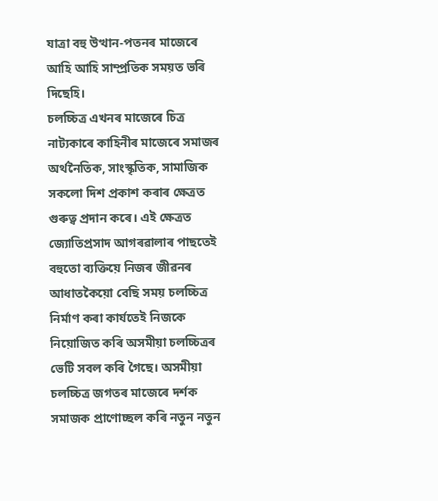যাত্ৰা বহু উত্থান-পতনৰ মাজেৰে আহি আহি সাম্প্ৰতিক সময়ত ভৰি দিছেহি।
চলচ্চিত্ৰ এখনৰ মাজেৰে চিত্ৰ নাট্যকাৰে কাহিনীৰ মাজেৰে সমাজৰ অৰ্থনৈতিক, সাংস্কৃতিক, সামাজিক সকলো দিশ প্ৰকাশ কৰাৰ ক্ষেত্ৰত গুৰুত্ব প্ৰদান কৰে। এই ক্ষেত্ৰত জ্যোতিপ্ৰসাদ আগৰৱালাৰ পাছতেই বহুতো ব্যক্তিয়ে নিজৰ জীৱনৰ আধাতকৈয়ো বেছি সময় চলচ্চিত্ৰ নিৰ্মাণ কৰা কাৰ্যতেই নিজকে নিয়োজিত কৰি অসমীয়া চলচ্চিত্ৰৰ ভেটি সবল কৰি গৈছে। অসমীয়া চলচ্চিত্ৰ জগতৰ মাজেৰে দৰ্শক সমাজক প্ৰাণোচ্ছল কৰি নতুন নতুন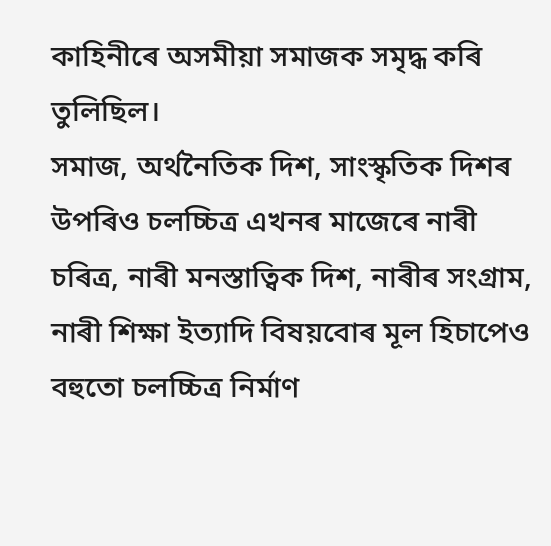কাহিনীৰে অসমীয়া সমাজক সমৃদ্ধ কৰি তুলিছিল।
সমাজ, অৰ্থনৈতিক দিশ, সাংস্কৃতিক দিশৰ উপৰিও চলচ্চিত্ৰ এখনৰ মাজেৰে নাৰী চৰিত্ৰ, নাৰী মনস্তাত্বিক দিশ, নাৰীৰ সংগ্ৰাম, নাৰী শিক্ষা ইত্যাদি বিষয়বোৰ মূল হিচাপেও বহুতো চলচ্চিত্ৰ নিৰ্মাণ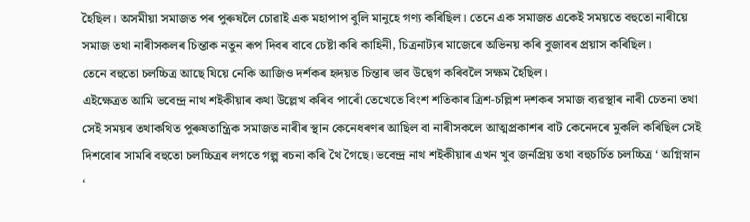হৈছিল। অসমীয়া সমাজত পৰ পুৰুষলৈ চোৱাই এক মহাপাপ বুলি মানুহে গণ্য কৰিছিল। তেনে এক সমাজত একেই সময়তে বহুতো নাৰীয়ে সমাজ তথা নাৰীসকলৰ চিন্তাক নতুন ৰূপ দিবৰ বাবে চেষ্টা কৰি কাহিনী, চিত্ৰনাট্যৰ মাজেৰে অভিনয় কৰি বুজাবৰ প্ৰয়াস কৰিছিল।
তেনে বহুতো চলচ্চিত্ৰ আছে যিয়ে নেকি আজিও দৰ্শকৰ হৃদয়ত চিন্তাৰ ভাব উদ্বেগ কৰিবলৈ সক্ষম হৈছিল।
এইক্ষেত্ৰত আমি ভবেন্দ্ৰ নাথ শইকীয়াৰ কথা উল্লেখ কৰিব পাৰোঁ তেখেতে বিংশ শতিকাৰ ত্ৰিশ-চল্লিশ দশকৰ সমাজ ব্যৱস্থাৰ নাৰী চেতনা তথা সেই সময়ৰ তথাকথিত পুৰুষতান্ত্ৰিক সমাজত নাৰীৰ স্থান কেনেধৰণৰ আছিল বা নাৰীসকলে আত্মপ্ৰকাশৰ বাট কেনেদৰে মুকলি কৰিছিল সেই দিশবোৰ সামৰি বহুতো চলচ্চিত্ৰৰ লগতে গল্প ৰচনা কৰি থৈ গৈছে। ভবেন্দ্ৰ নাথ শইকীয়াৰ এখন খুব জনপ্ৰিয় তথা বহুচৰ্চিত চলচ্চিত্ৰ ‘ অগ্নিস্নান ‘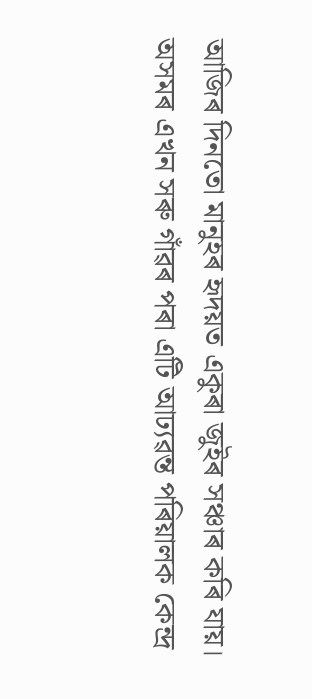আজিৰ দিনতো মানুহৰ হৃদয়ত একুৰা জুইৰ সঞ্চাৰ কৰি যায়।
অসমৰ এখন সৰু গাঁৱৰ পৰা এটি আঢ্যৱন্ত পৰিয়ালক কেন্দ্ৰ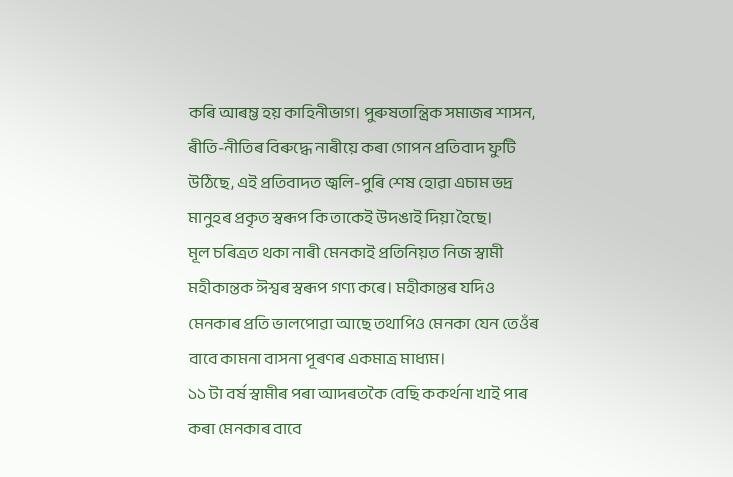কৰি আৰম্ভ হয় কাহিনীভাগ। পুৰুষতান্ত্ৰিক সমাজৰ শাসন, ৰীতি-নীতিৰ বিৰুদ্ধে নাৰীয়ে কৰা গোপন প্ৰতিবাদ ফুটি উঠিছে, এই প্ৰতিবাদত জ্বলি-পুৰি শেষ হোৱা এচাম ভদ্ৰ মানুহৰ প্ৰকৃত স্বৰূপ কি তাকেই উদঙাই দিয়া হৈছে।
মূল চৰিত্ৰত থকা নাৰী মেনকাই প্ৰতিনিয়ত নিজ স্বামী মহীকান্তক ঈশ্বৰ স্বৰূপ গণ্য কৰে। মহীকান্তৰ যদিও মেনকাৰ প্ৰতি ভালপোৱা আছে তথাপিও মেনকা যেন তেওঁৰ বাবে কামনা বাসনা পূৰণৰ একমাত্ৰ মাধ্যম।
১১ টা বৰ্ষ স্বামীৰ পৰা আদৰতকৈ বেছি ককৰ্থনা খাই পাৰ কৰা মেনকাৰ বাবে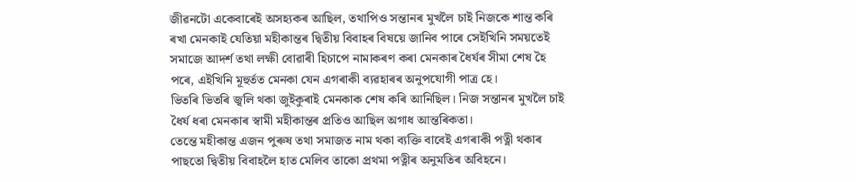জীৱনটো একেবাৰেই অসহ্যকৰ আছিল, তথাপিও সন্তানৰ মুখলৈ চাই নিজকে শান্ত কৰি ৰখা মেনকাই যেতিয়া মহীকান্তৰ দ্বিতীয় বিবাহৰ বিষয়ে জানিব পাৰে সেইখিনি সময়তেই সমাজে আদৰ্শ তথা লক্ষী বোৱাৰী হিচাপে নামাকৰণ কৰা মেনকাৰ ধৈৰ্যৰ সীমা শেষ হৈ পৰে, এইখিনি মূহুৰ্তত মেনকা যেন এগৰাকী ব্যৱহাৰৰ অনুপযোগী পাত্ৰ হে।
ভিতৰি ভিতৰি জ্বলি থকা জুইকুৰাই মেনকাক শেষ কৰি আনিছিল। নিজ সন্তানৰ মুখলৈ চাই ধৈৰ্য ধৰা মেনকাৰ স্বামী মহীকান্তৰ প্ৰতিও আছিল অগাধ আন্তৰিকতা।
তেন্তে মহীকান্ত এজন পুৰুষ তথা সমাজত নাম থকা ব্যক্তি বাবেই এগৰাকী পত্নী থকাৰ পাছতো দ্বিতীয় বিবাহলৈ হাত মেলিব তাকো প্ৰথমা পত্নীৰ অনুমতিৰ অবিহনে।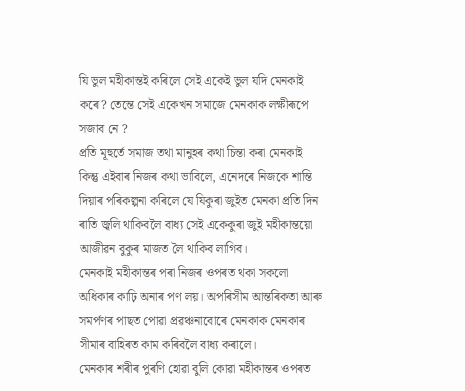যি ভুল মহীকান্তই কৰিলে সেই একেই ভুল যদি মেনকাই কৰে? তেন্তে সেই একেখন সমাজে মেনকাক লক্ষীৰূপে সজাব নে ?
প্ৰতি মূহুৰ্তে সমাজ তথা মানুহৰ কথা চিন্তা কৰা মেনকাই কিন্তু এইবাৰ নিজৰ কথা ভাবিলে, এনেদৰে নিজকে শান্তি দিয়াৰ পৰিকল্পনা কৰিলে যে যিকুৰা জুইত মেনকা প্ৰতি দিন ৰাতি জ্বলি থাকিবলৈ বাধ্য সেই একেকুৰা জুই মহীকান্তয়ো আজীৱন বুকুৰ মাজত লৈ থাকিব লাগিব।
মেনকাই মহীকান্তৰ পৰা নিজৰ ওপৰত থকা সকলো অধিকাৰ কাঢ়ি অনাৰ পণ লয়। অপৰিসীম আন্তৰিকতা আৰু সমৰ্পণৰ পাছত পোৱা প্ৰৱঞ্চনাবোৰে মেনকাক মেনকাৰ সীমাৰ বাহিৰত কাম কৰিবলৈ বাধ্য কৰালে।
মেনকাৰ শৰীৰ পুৰণি হোৱা বুলি কোৱা মহীকান্তৰ ওপৰত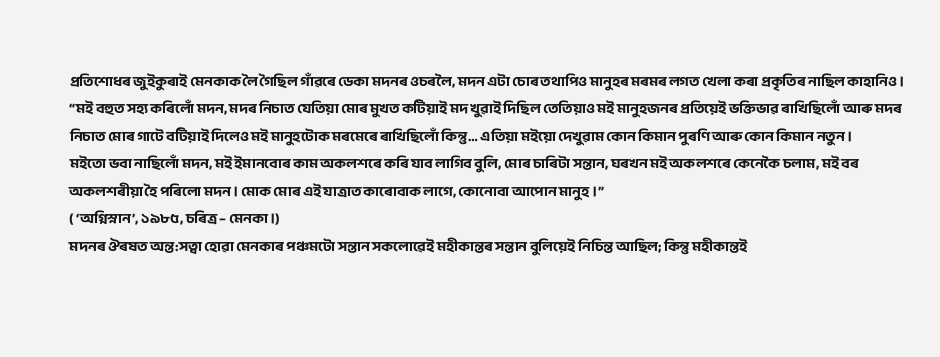প্ৰতিশোধৰ জুইকুৰাই মেনকাক লৈ গৈছিল গাঁৱৰে ডেকা মদনৰ ওচৰলৈ, মদন এটা চোৰ তথাপিও মানুহৰ মৰমৰ লগত খেলা কৰা প্ৰকৃতিৰ নাছিল কাহানিও।
“মই বহুত সহ্য কৰিলোঁ মদন, মদৰ নিচাত যেতিয়া মোৰ মুখত কটিয়াই মদ খুৱাই দিছিল তেতিয়াও মই মানুহজনৰ প্ৰতিয়েই ভক্তিভাৱ ৰাখিছিলোঁ আৰু মদৰ নিচাত মোৰ গাটে বটিয়াই দিলেও মই মানুহটোক মৰমেৰে ৰাখিছিলোঁ কিন্তু… এতিয়া মইয়ো দেখুৱাম কোন কিমান পুৰণি আৰু কোন কিমান নতুন।
মইতো ভবা নাছিলোঁ মদন, মই ইমানবোৰ কাম অকলশৰে কৰি যাব লাগিব বুলি, মোৰ চাৰিটা সন্তান, ঘৰখন মই অকলশৰে কেনেকৈ চলাম, মই বৰ অকলশৰীয়া হৈ পৰিলো মদন। মোক মোৰ এই যাত্ৰাত কাৰোবাক লাগে, কোনোবা আপোন মানুহ।”
( ‘অগ্নিস্নান’, ১৯৮৫, চৰিত্ৰ – মেনকা।)
মদনৰ ঔৰষত অন্ত:সত্বা হোৱা মেনকাৰ পঞ্চমটো সন্তান সকলোৱেই মহীকান্তৰ সন্তান বুলিয়েই নিচিন্ত আছিল; কিন্তু মহীকান্তই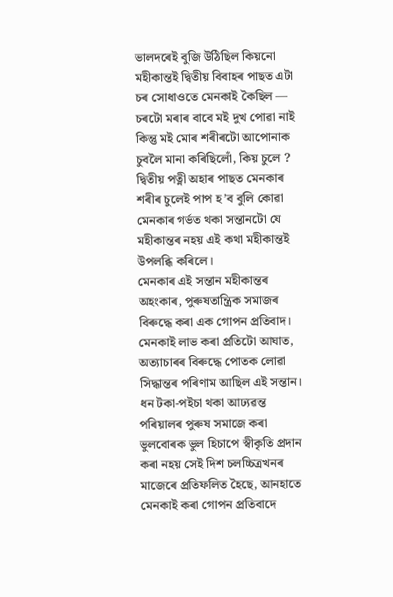ভালদৰেই বুজি উঠিছিল কিয়নো মহীকান্তই দ্বিতীয় বিবাহৰ পাছত এটা চৰ সোধাওতে মেনকাই কৈছিল —
চৰটো মৰাৰ বাবে মই দুখ পোৱা নাই কিন্তু মই মোৰ শৰীৰটো আপোনাক চুবলৈ মানা কৰিছিলোঁ, কিয় চুলে ?
দ্বিতীয় পত্নী অহাৰ পাছত মেনকাৰ শৰীৰ চুলেই পাপ হ’ব বুলি কোৱা মেনকাৰ গৰ্ভত থকা সন্তানটো যে মহীকান্তৰ নহয় এই কথা মহীকান্তই উপলব্ধি কৰিলে।
মেনকাৰ এই সন্তান মহীকান্তৰ অহংকাৰ, পুৰুষতান্ত্ৰিক সমাজৰ বিৰুদ্ধে কৰা এক গোপন প্ৰতিবাদ। মেনকাই লাভ কৰা প্ৰতিটো আঘাত, অত্যাচাৰৰ বিৰুদ্ধে পোতক লোৱা সিদ্ধান্তৰ পৰিণাম আছিল এই সন্তান।
ধন টকা-পইচা থকা আঢ্যৱন্ত পৰিয়ালৰ পুৰুষ সমাজে কৰা ভুলবোৰক ভুল হিচাপে স্বীকৃতি প্ৰদান কৰা নহয় সেই দিশ চলচ্চিত্ৰখনৰ মাজেৰে প্ৰতিফলিত হৈছে, আনহাতে মেনকাই কৰা গোপন প্ৰতিবাদে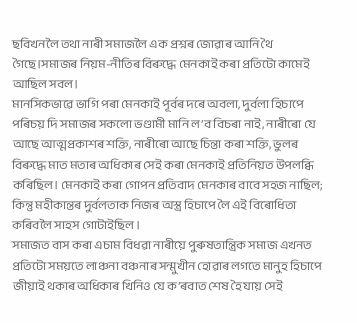ছবিখনলৈ তথা নাৰী সমাজলৈ এক প্ৰশ্নৰ জোৱাৰ আনি থৈ গৈছে।সমাজৰ নিয়ম-নীতিৰ বিৰুদ্ধে মেনকাই কৰা প্ৰতিটো কামেই আছিল সবল।
মানসিকভাৱে ভাগি পৰা মেনকাই পূৰ্বৰ দৰে অবলা, দুৰ্বলা হিচাপে পৰিচয় দি সমাজৰ সকলো ভণ্ডামী মানি ল’ব বিচৰা নাই, নাৰীৰো যে আছে আত্মপ্ৰকাশৰ শক্তি, নাৰীৰো আছে চিন্তা কৰা শক্তি, ভুলৰ বিৰুদ্ধে মাত মতাৰ অধিকাৰ সেই কৰা মেনকাই প্ৰতিনিয়ত উপলব্ধি কৰিছিল। মেনকাই কৰা গোপন প্ৰতিবাদ মেনকাৰ বাবে সহজ নাছিল; কিন্তু মহীকান্তৰ দুৰ্বলতাক নিজৰ অস্ত্ৰ হিচাপে লৈ এই বিৰোধিতা কৰিবলৈ সাহস গোটাইছিল ।
সমাজত বাস কৰা এচাম বিধৱা নাৰীয়ে পুৰুষতান্ত্ৰিক সমাজ এখনত প্ৰতিটো সময়তে লাঞ্চনা বঞ্চনাৰ সন্মুখীন হোৱাৰ লগতে মানুহ হিচাপে জীয়াই থকাৰ অধিকাৰ খিনিও যে ক’ৰবাত শেষ হৈ যায় সেই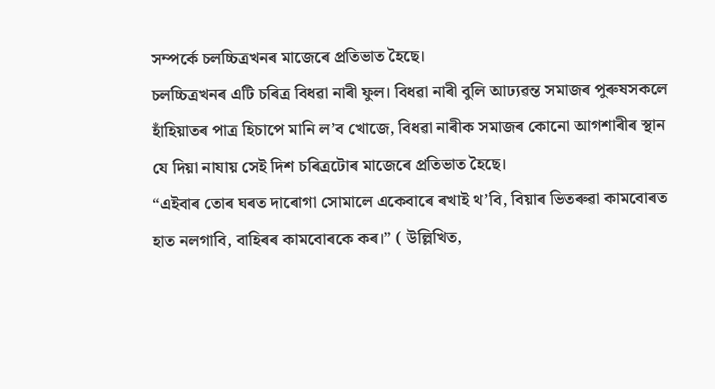সম্পৰ্কে চলচ্চিত্ৰখনৰ মাজেৰে প্ৰতিভাত হৈছে।
চলচ্চিত্ৰখনৰ এটি চৰিত্ৰ বিধৱা নাৰী ফুল। বিধৱা নাৰী বুলি আঢ্যৱন্ত সমাজৰ পুৰুষসকলে হাঁহিয়াতৰ পাত্ৰ হিচাপে মানি ল’ব খোজে, বিধৱা নাৰীক সমাজৰ কোনো আগশাৰীৰ স্থান যে দিয়া নাযায় সেই দিশ চৰিত্ৰটোৰ মাজেৰে প্ৰতিভাত হৈছে।
“এইবাৰ তোৰ ঘৰত দাৰোগা সোমালে একেবাৰে ৰখাই থ’বি, বিয়াৰ ভিতৰুৱা কামবোৰত হাত নলগাবি, বাহিৰৰ কামবোৰকে কৰ।” ( উল্লিখিত,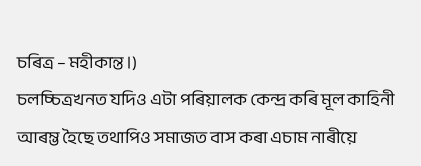চৰিত্ৰ – মহীকান্ত।)
চলচ্চিত্ৰখনত যদিও এটা পৰিয়ালক কেন্দ্ৰ কৰি মূল কাহিনী আৰম্ভ হৈছে তথাপিও সমাজত বাস কৰা এচাম নাৰীয়ে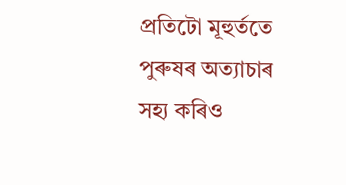প্ৰতিটো মূহুৰ্ততে পুৰুষৰ অত্যাচাৰ সহ্য কৰিও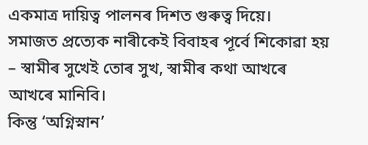একমাত্ৰ দায়িত্ব পালনৰ দিশত গুৰুত্ব দিয়ে।
সমাজত প্ৰত্যেক নাৰীকেই বিবাহৰ পূৰ্বে শিকোৱা হয় – স্বামীৰ সুখেই তোৰ সুখ, স্বামীৰ কথা আখৰে আখৰে মানিবি।
কিন্তু ‘অগ্নিস্নান’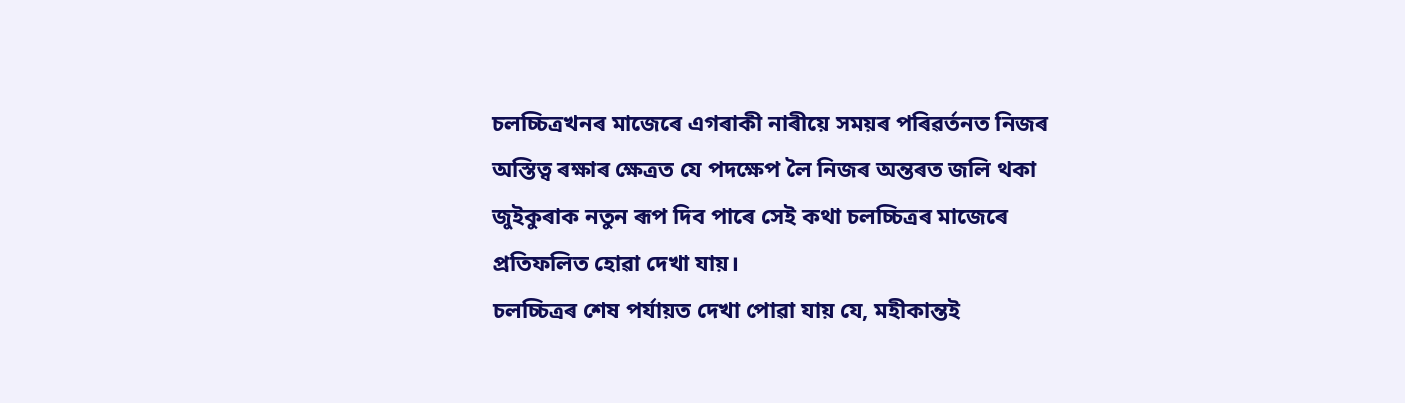চলচ্চিত্ৰখনৰ মাজেৰে এগৰাকী নাৰীয়ে সময়ৰ পৰিৱৰ্তনত নিজৰ অস্তিত্ব ৰক্ষাৰ ক্ষেত্ৰত যে পদক্ষেপ লৈ নিজৰ অন্তৰত জলি থকা জুইকুৰাক নতুন ৰূপ দিব পাৰে সেই কথা চলচ্চিত্ৰৰ মাজেৰে প্ৰতিফলিত হোৱা দেখা যায়।
চলচ্চিত্ৰৰ শেষ পৰ্যায়ত দেখা পোৱা যায় যে, মহীকান্তই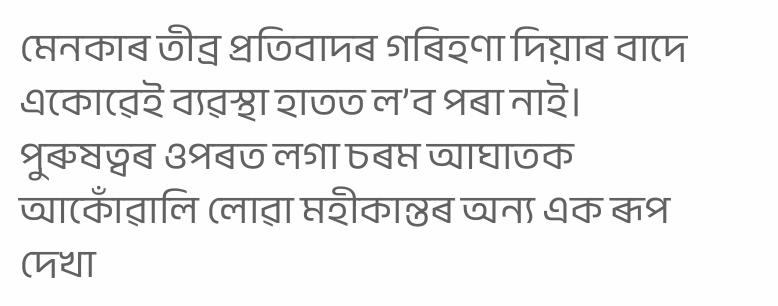মেনকাৰ তীব্ৰ প্ৰতিবাদৰ গৰিহণা দিয়াৰ বাদে একোৱেই ব্যৱস্থা হাতত ল’ব পৰা নাই। পুৰুষত্বৰ ওপৰত লগা চৰম আঘাতক আকোঁৱালি লোৱা মহীকান্তৰ অন্য এক ৰূপ দেখা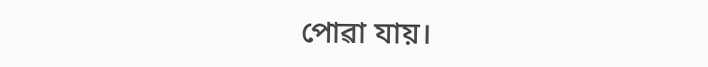পোৱা যায়।